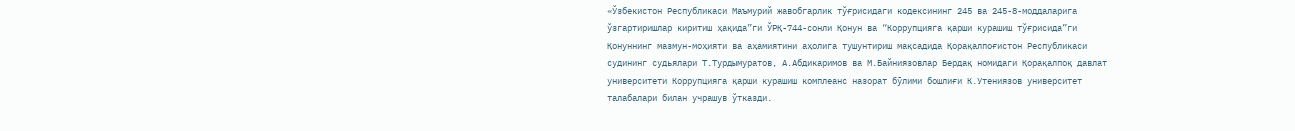«Ўзбекистон Республикаси Маъмурий жавобгарлик тўғрисидаги кодексининг 245 ва 245-8-моддаларига ўзгартиришлар киритиш ҳақида”ги ЎРҚ-744-сонли Қонун ва “Коррупцияга қарши курашиш тўғрисида”ги Қонуннинг мазмун-моҳияти ва аҳамиятини аҳолига тушунтириш мақсадида Қорақалпоғистон Республикаси судининг судьялари Т.Турдымуратов, А.Абдикаримов ва М.Байниязовлар Бердақ номидаги Қорақалпоқ давлат университети Коррупцияга қарши курашиш комплеанс назорат бӯлими бошлиғи К.Утениязов университет талабалари билан учрашув ўтказди.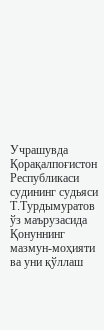Учрашувда Қорақалпоғистон Республикаси судининг судьяси Т.Турдымуратов ўз маърузасида Қонуннинг мазмун-моҳияти ва уни қўллаш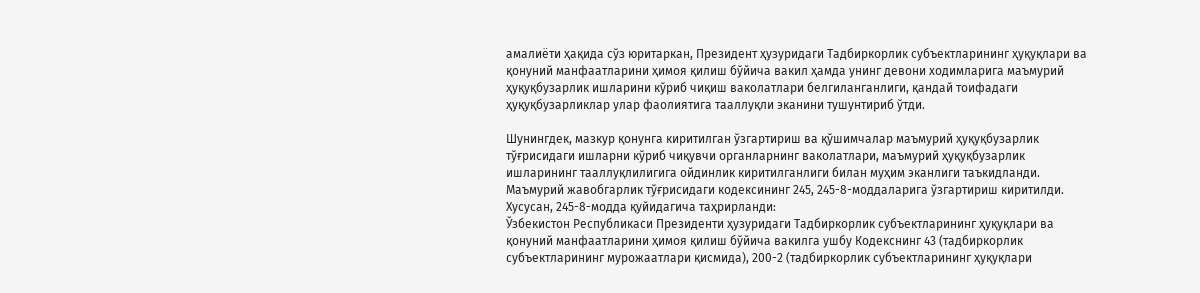амалиёти ҳақида сўз юритаркан, Президент ҳузуридаги Тадбиркорлик субъектларининг ҳуқуқлари ва қонуний манфаатларини ҳимоя қилиш бўйича вакил ҳамда унинг девони ходимларига маъмурий ҳуқуқбузарлик ишларини кўриб чиқиш ваколатлари белгиланганлиги, қандай тоифадаги ҳуқуқбузарликлар улар фаолиятига тааллуқли эканини тушунтириб ўтди.

Шунингдек, мазкур қонунга киритилган ўзгартириш ва қўшимчалар маъмурий ҳуқуқбузарлик тўғрисидаги ишларни кўриб чиқувчи органларнинг ваколатлари, маъмурий ҳуқуқбузарлик ишларининг тааллуқлилигига ойдинлик киритилганлиги билан муҳим эканлиги таъкидланди.
Маъмурий жавобгарлик тўғрисидаги кодексининг 245, 245-8-моддаларига ўзгартириш киритилди.
Хусусан, 245-8-модда қуйидагича таҳрирланди:
Ўзбекистон Республикаси Президенти ҳузуридаги Тадбиркорлик субъектларининг ҳуқуқлари ва қонуний манфаатларини ҳимоя қилиш бўйича вакилга ушбу Кодекснинг 43 (тадбиркорлик субъектларининг мурожаатлари қисмида), 200-2 (тадбиркорлик субъектларининг ҳуқуқлари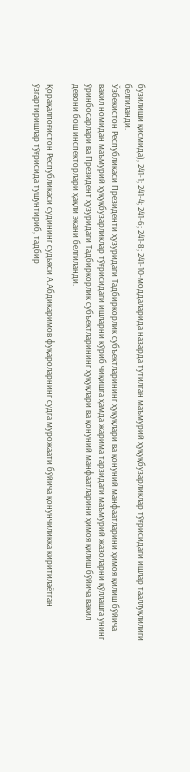бузилиши қисмида), 241-1; 241-4; 241-6; 241-8; 241-10-моддаларида назарда тутилган маъмурий ҳуқуқбузарликлар тўғрисидаги ишлар тааллуқлилиги белгиланди.
Ўзбекистон Республикаси Президенти ҳузуридаги Тадбиркорлик субъектларининг ҳуқуқлари ва қонуний манфаатларини ҳимоя қилиш бўйича вакил номидан маъмурий ҳуқуқбузарликлар тўғрисидаги ишларни кўриб чиқишга ҳамда жарима тарзидаги маъмурий жазоларни қўллашга унинг ўринбосарлари ва Президент ҳузуридаги Тадбиркорлик субъектларининг ҳуқуқлари ва қонуний манфаатларини ҳимоя қилиш бўйича вакил девони бош инспекторлари ҳақли экани белгиланди.

Қорақалпоғистон Республикаси судининг судьяси А.Абдикаримов фуқароларнинг судга мурожаати бўйича қонунчиликка киритилаётган ўзгартиришлар тўғрисида тушунтириб, тадбир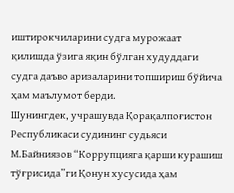иштирокчиларини судга мурожаат қилишда ўзига яқин бўлган худуддаги судга даъво аризаларини топшириш бўйича ҳам маълумот берди.
Шунингдек, учрашувда Қорақалпоғистон Республикаси судининг судьяси М.Байниязов “Коррупцияга қарши курашиш тўғрисида”ги Қонун хусусида ҳам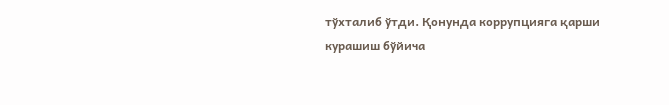тўхталиб ўтди. Қонунда коррупцияга қарши курашиш бўйича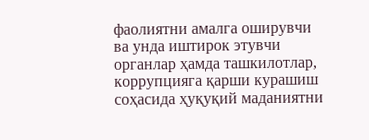фаолиятни амалга оширувчи ва унда иштирок этувчи органлар ҳамда ташкилотлар, коррупцияга қарши курашиш соҳасида ҳуқуқий маданиятни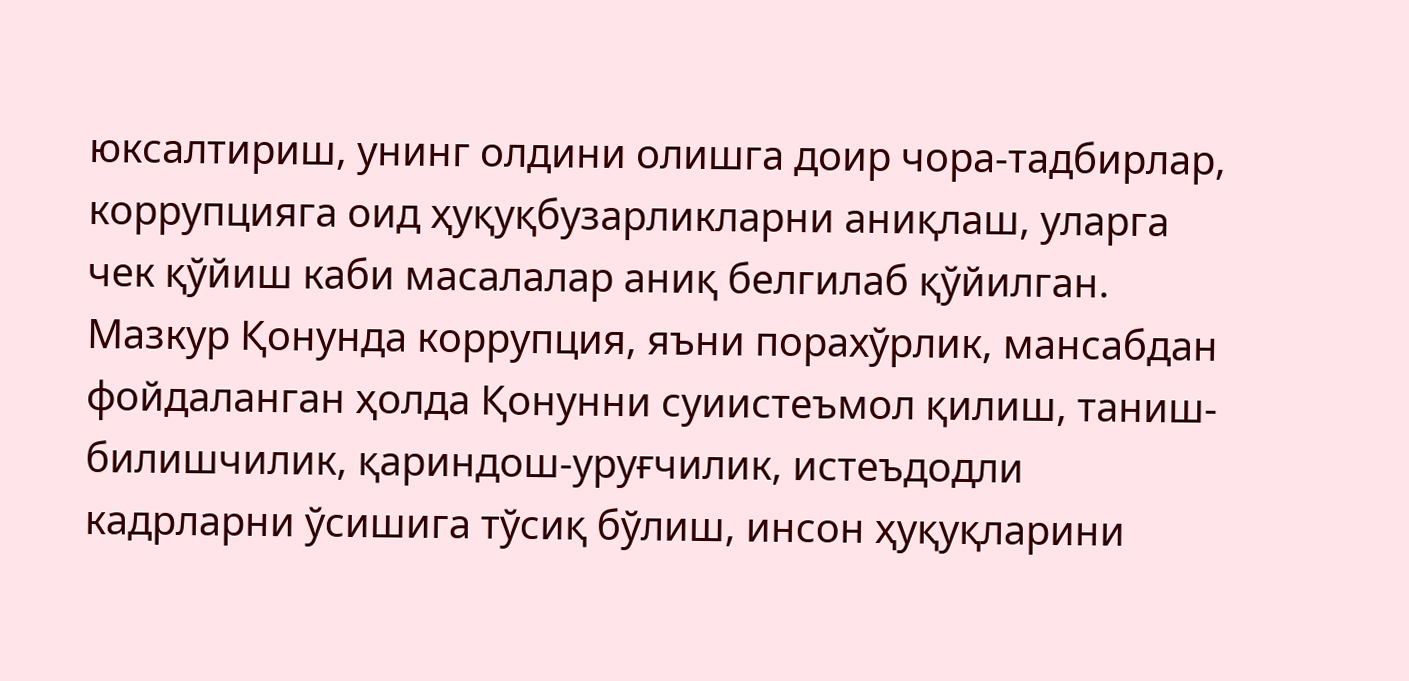юксалтириш, унинг олдини олишга доир чора-тадбирлар, коррупцияга оид ҳуқуқбузарликларни аниқлаш, уларга чек қўйиш каби масалалар аниқ белгилаб қўйилган.
Мазкур Қонунда коррупция, яъни порахўрлик, мансабдан фойдаланган ҳолда Қонунни суиистеъмол қилиш, таниш-билишчилик, қариндош-уруғчилик, истеъдодли кадрларни ўсишига тўсиқ бўлиш, инсон ҳуқуқларини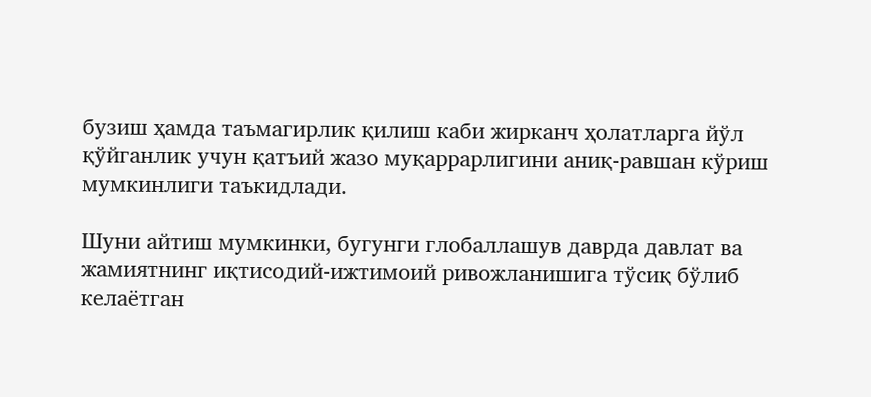бузиш ҳамда таъмагирлик қилиш каби жирканч ҳолатларга йўл қўйганлик учун қатъий жазо муқаррарлигини аниқ-равшан кўриш мумкинлиги таъкидлади.

Шуни айтиш мумкинки, бугунги глобаллашув даврда давлат ва жамиятнинг иқтисодий-ижтимоий ривожланишига тўсиқ бўлиб келаётган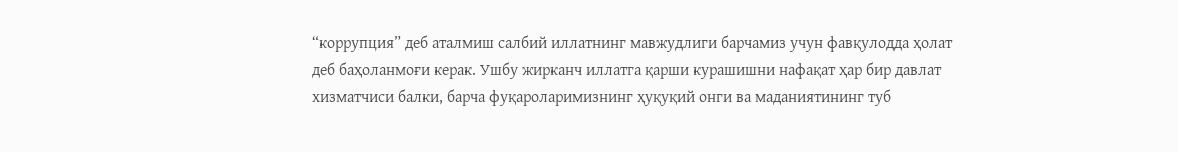“коррупция” деб аталмиш салбий иллатнинг мавжудлиги барчамиз учун фавқулодда ҳолат деб баҳоланмоғи керак. Ушбу жирканч иллатга қарши курашишни нафақат ҳар бир давлат хизматчиси балки, барча фуқароларимизнинг ҳуқуқий онги ва маданиятининг туб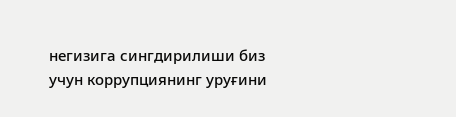негизига сингдирилиши биз учун коррупциянинг уруғини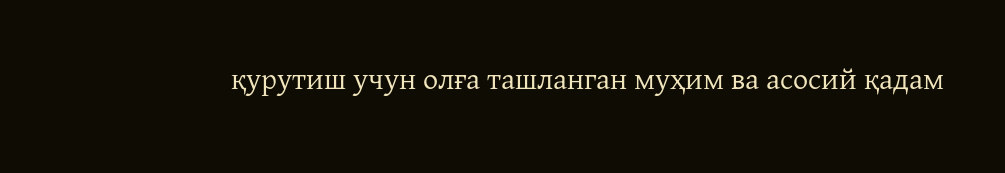қурутиш учун олға ташланган муҳим ва асосий қадам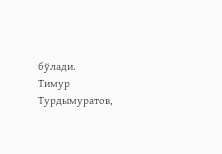бўлади.
Тимур Турдымуратов,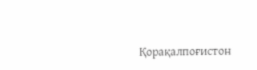Қорақалпоғистон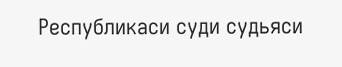Республикаси суди судьяси